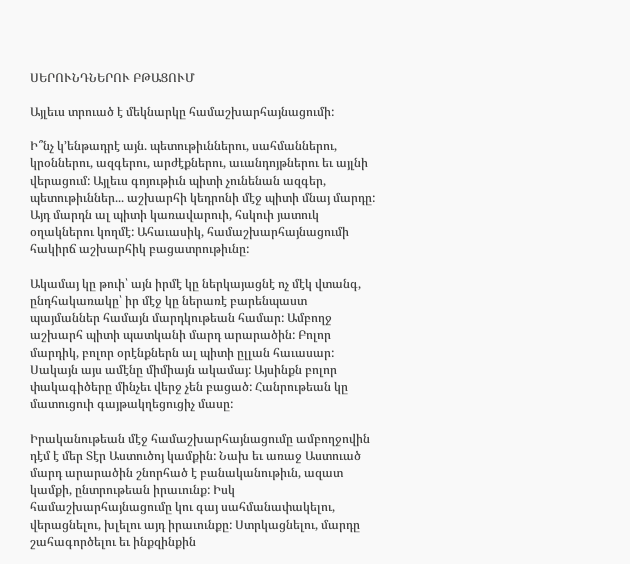ՍԵՐՈՒՆԴՆԵՐՈՒ ԲԹԱՑՈՒՄ

Այլեւս տրուած է մեկնարկը համաշխարհայնացումի:

Ի՞նչ կ՚ենթադրէ այն. պետութիւններու, սահմաններու, կրօններու, ազգերու, արժէքներու, աւանդոյթներու եւ այլնի վերացում: Այլեւս գոյութիւն պիտի չունենան ազգեր, պետութիւններ... աշխարհի կեդրոնի մէջ պիտի մնայ մարդը: Այդ մարդն ալ պիտի կառավարուի, հսկուի յատուկ օղակներու կողմէ: Ահաւասիկ, համաշխարհայնացումի հակիրճ աշխարհիկ բացատրութիւնը:

Ակամայ կը թուի՝ այն իրմէ կը ներկայացնէ ոչ մէկ վտանգ, ընդհակառակը՝ իր մէջ կը ներառէ բարենպաստ պայմաններ համայն մարդկութեան համար: Ամբողջ աշխարհ պիտի պատկանի մարդ արարածին: Բոլոր մարդիկ, բոլոր օրէնքներն ալ պիտի ըլլան հաւասար: Սակայն այս ամէնը միմիայն ակամայ: Այսինքն բոլոր փակագիծերը մինչեւ վերջ չեն բացած: Հանրութեան կը մատուցուի գայթակղեցուցիչ մասը:

Իրականութեան մէջ համաշխարհայնացումը ամբողջովին դէմ է մեր Տէր Աստուծոյ կամքին: Նախ եւ առաջ Աստուած մարդ արարածին շնորհած է բանականութիւն, ազատ կամքի, ընտրութեան իրաւունք: Իսկ համաշխարհայնացումը կու գայ սահմանափակելու, վերացնելու, խլելու այդ իրաւունքը: Ստրկացնելու, մարդը շահագործելու եւ ինքզինքին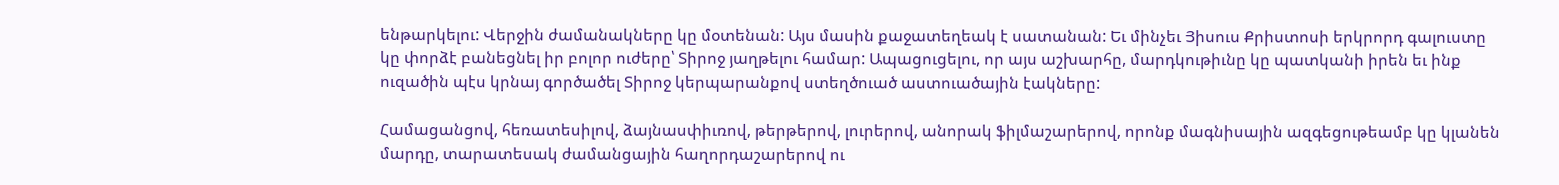ենթարկելու: Վերջին ժամանակները կը մօտենան: Այս մասին քաջատեղեակ է սատանան: Եւ մինչեւ Յիսուս Քրիստոսի երկրորդ գալուստը կը փորձէ բանեցնել իր բոլոր ուժերը՝ Տիրոջ յաղթելու համար: Ապացուցելու, որ այս աշխարհը, մարդկութիւնը կը պատկանի իրեն եւ ինք ուզածին պէս կրնայ գործածել Տիրոջ կերպարանքով ստեղծուած աստուածային էակները:

Համացանցով, հեռատեսիլով, ձայնասփիւռով, թերթերով, լուրերով, անորակ ֆիլմաշարերով, որոնք մագնիսային ազգեցութեամբ կը կլանեն մարդը, տարատեսակ ժամանցային հաղորդաշարերով ու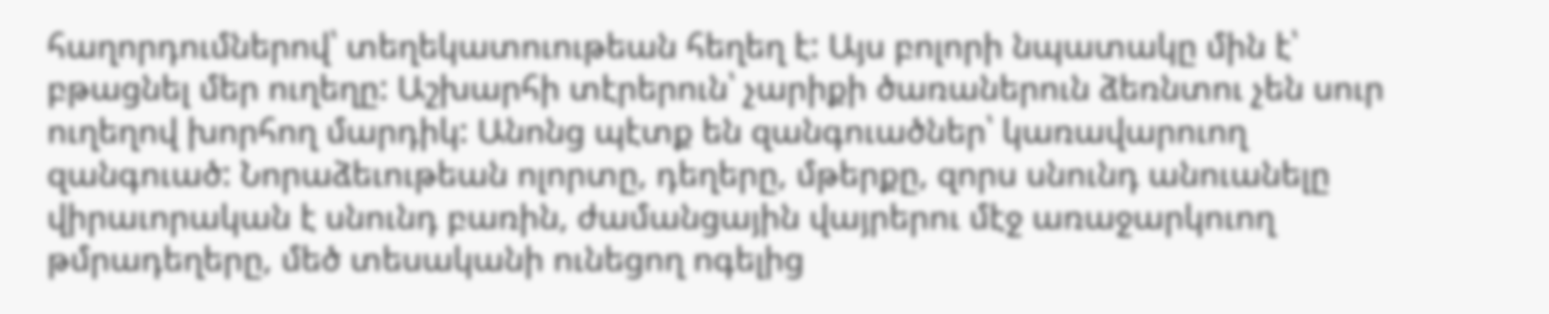հաղորդումներով՝ տեղեկատուութեան հեղեղ է: Այս բոլորի նպատակը մին է՝ բթացնել մեր ուղեղը: Աշխարհի տէրերուն՝ չարիքի ծառաներուն ձեռնտու չեն սուր ուղեղով խորհող մարդիկ: Անոնց պէտք են զանգուածներ՝ կառավարուող զանգուած: Նորաձեւութեան ոլորտը, դեղերը, մթերքը, զորս սնունդ անուանելը վիրաւորական է սնունդ բառին, ժամանցային վայրերու մէջ առաջարկուող թմրադեղերը, մեծ տեսականի ունեցող ոգելից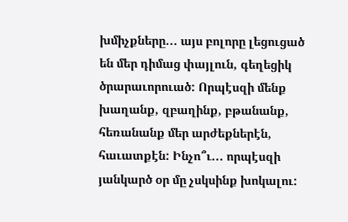խմիչքները... այս բոլորը լեցուցած են մեր դիմաց փայլուն, գեղեցիկ ծրարաւորուած: Որպէսզի մենք խաղանք, զբաղինք, բթանանք, հեռանանք մեր արժեքներէն, հաւատքէն: Ինչո՞ւ... որպէսզի յանկարծ օր մը չսկսինք խոկալու: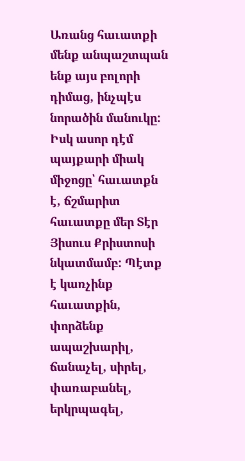Առանց հաւատքի մենք անպաշտպան ենք այս բոլորի դիմաց, ինչպէս նորածին մանուկը: Իսկ ասոր դէմ պայքարի միակ միջոցը՝ հաւատքն է, ճշմարիտ հաւատքը մեր Տէր Յիսուս Քրիստոսի նկատմամբ: Պէտք է կառչինք հաւատքին, փորձենք ապաշխարիլ, ճանաչել, սիրել, փառաբանել, երկրպագել,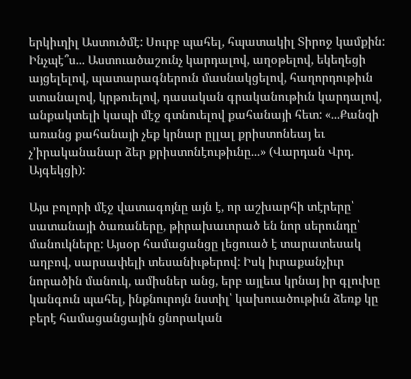երկիւղիլ Աստուծմէ: Սուրբ պահել, հպատակիլ Տիրոջ կամքին: Ինչպէ՞ս... Աստուածաշունչ կարդալով, աղօթելով, եկեղեցի այցելելով, պատարագներուն մասնակցելով, հաղորդութիւն ստանալով, կրթուելով, դասական գրականութիւն կարդալով, անքակտելի կապի մէջ գտնուելով քահանայի հետ: «...Քանզի առանց քահանայի չեք կրնար ըլլալ քրիստոնեայ եւ չ՚իրականանար ձեր քրիստոնէութիւնը...» (Վարդան Վրդ. Այգեկցի):

Այս բոլորի մէջ վատագոյնը այն է, որ աշխարհի տէրերը՝ սատանայի ծառաները, թիրախաւորած են նոր սերունդը՝ մանուկները: Այսօր համացանցը լեցուած է տարատեսակ աղբով, սարսափելի տեսանիւթերով: Իսկ իւրաքանչիւր նորածին մանուկ, ամիսներ անց, երբ այլեւս կրնայ իր գլուխը կանգուն պահել, ինքնուրոյն նստիլ՝ կախուածութիւն ձեռք կը բերէ համացանցային ցնորական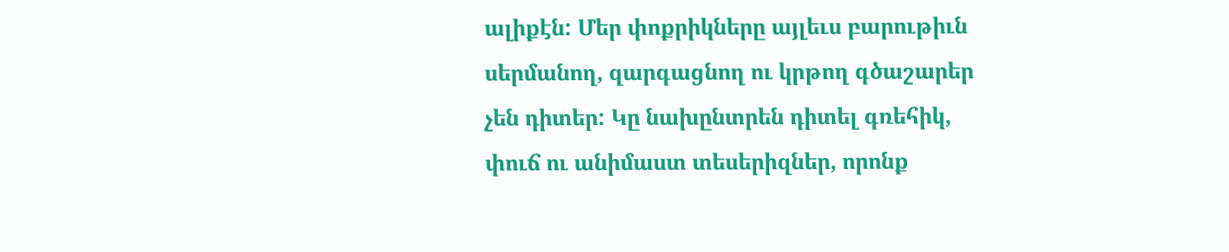ալիքէն: Մեր փոքրիկները այլեւս բարութիւն սերմանող, զարգացնող ու կրթող գծաշարեր չեն դիտեր: Կը նախընտրեն դիտել գռեհիկ, փուճ ու անիմաստ տեսերիզներ, որոնք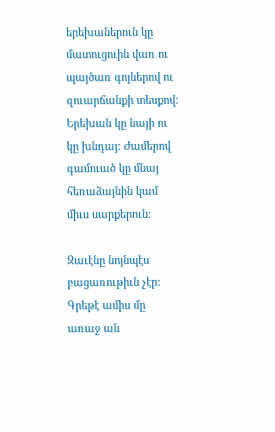երեխաներուն կը մատուցուին վառ ու պայծառ գոյներով ու զուարճանքի տեսքով: Երեխան կը նայի ու կը խնդայ: Ժամերով գամուած կը մնայ հեռաձայնին կամ միւս սարքերուն:

Զաւէնը նոյնպէս բացառութիւն չէր: Գրեթէ ամիս մը առաջ ան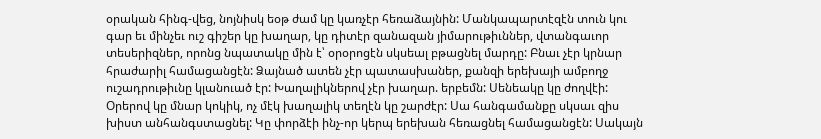օրական հինգ-վեց, նոյնիսկ եօթ ժամ կը կառչէր հեռաձայնին: Մանկապարտէզէն տուն կու գար եւ մինչեւ ուշ գիշեր կը խաղար, կը դիտէր զանազան յիմարութիւններ, վտանգաւոր տեսերիզներ, որոնց նպատակը մին է՝ օրօրոցէն սկսեալ բթացնել մարդը: Բնաւ չէր կրնար հրաժարիլ համացանցէն: Ձայնած ատեն չէր պատասխաներ, քանզի երեխայի ամբողջ ուշադրութիւնը կլանուած էր: Խաղալիկներով չէր խաղար. երբեմն: Սենեակը կը ժողվէի: Օրերով կը մնար կոկիկ, ոչ մէկ խաղալիկ տեղէն կը շարժէր: Սա հանգամանքը սկսաւ զիս խիստ անհանգստացնել: Կը փորձէի ինչ-որ կերպ երեխան հեռացնել համացանցէն: Սակայն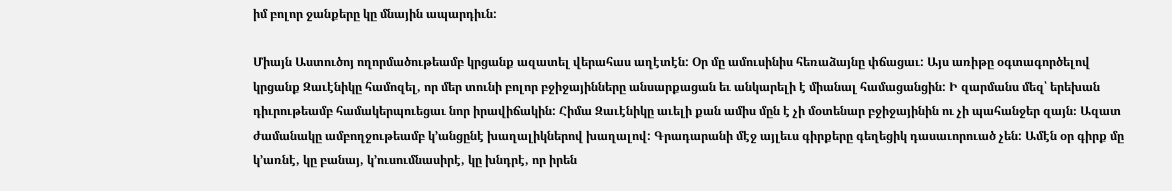իմ բոլոր ջանքերը կը մնային ապարդիւն:

Միայն Աստուծոյ ողորմածութեամբ կրցանք ազատել վերահաս աղէտէն: Օր մը ամուսինիս հեռաձայնը փճացաւ: Այս առիթը օգտագործելով կրցանք Զաւէնիկը համոզել, որ մեր տունի բոլոր բջիջայինները անսարքացան եւ անկարելի է միանալ համացանցին: Ի զարմանս մեզ՝ երեխան դիւրութեամբ համակերպուեցաւ նոր իրավիճակին: Հիմա Զաւէնիկը աւելի քան ամիս մըն է չի մօտենար բջիջայինին ու չի պահանջեր զայն։ Ազատ ժամանակը ամբողջութեամբ կ՚անցընէ խաղալիկներով խաղալով: Գրադարանի մէջ այլեւս գիրքերը գեղեցիկ դասաւորուած չեն: Ամէն օր գիրք մը կ՚առնէ, կը բանայ, կ՚ուսումնասիրէ, կը խնդրէ, որ իրեն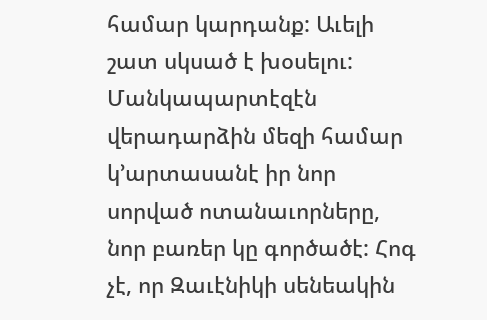համար կարդանք: Աւելի շատ սկսած է խօսելու: Մանկապարտէզէն վերադարձին մեզի համար կ՚արտասանէ իր նոր սորված ոտանաւորները, նոր բառեր կը գործածէ: Հոգ չէ, որ Զաւէնիկի սենեակին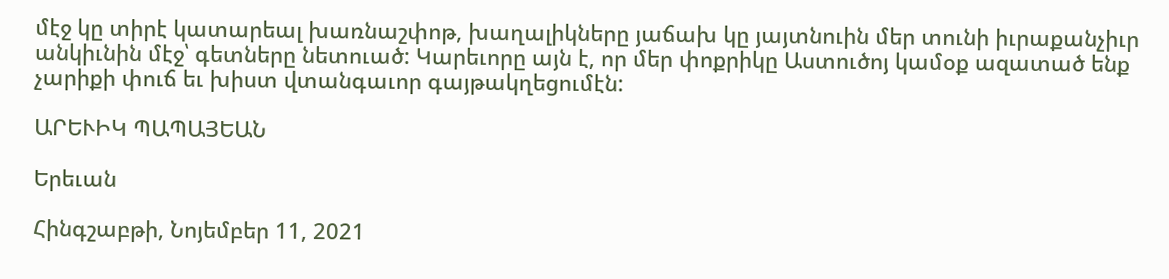մէջ կը տիրէ կատարեալ խառնաշփոթ, խաղալիկները յաճախ կը յայտնուին մեր տունի իւրաքանչիւր անկիւնին մէջ՝ գետները նետուած: Կարեւորը այն է, որ մեր փոքրիկը Աստուծոյ կամօք ազատած ենք չարիքի փուճ եւ խիստ վտանգաւոր գայթակղեցումէն:

ԱՐԵՒԻԿ ՊԱՊԱՅԵԱՆ

Երեւան

Հինգշաբթի, Նոյեմբեր 11, 2021